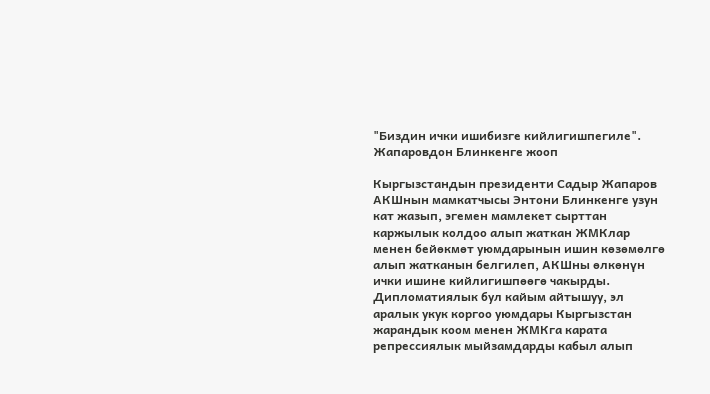"Биздин ички ишибизге кийлигишпегиле". Жапаровдон Блинкенге жооп

Кыргызстандын президенти Садыр Жапаров АКШнын мамкатчысы Энтони Блинкенге узун кат жазып, эгемен мамлекет сырттан каржылык колдоо алып жаткан ЖМКлар менен бейөкмөт уюмдарынын ишин көзөмөлгө алып жатканын белгилеп, АКШны өлкөнүн ички ишине кийлигишпөөгө чакырды. Дипломатиялык бул кайым айтышуу, эл аралык укук коргоо уюмдары Кыргызстан жарандык коом менен ЖМКга карата репрессиялык мыйзамдарды кабыл алып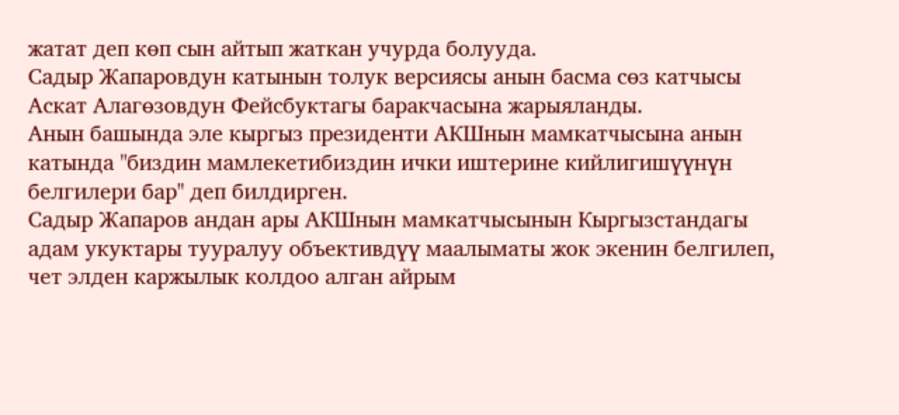жатат деп көп сын айтып жаткан учурда болууда.
Садыр Жапаровдун катынын толук версиясы анын басма сөз катчысы Аскат Алагөзовдун Фейсбуктагы баракчасына жарыяланды.
Анын башында эле кыргыз президенти АКШнын мамкатчысына анын катында "биздин мамлекетибиздин ички иштерине кийлигишүүнүн белгилери бар" деп билдирген.
Садыр Жапаров андан ары АКШнын мамкатчысынын Кыргызстандагы адам укуктары тууралуу объективдүү маалыматы жок экенин белгилеп, чет элден каржылык колдоо алган айрым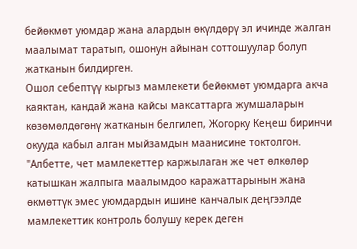бейөкмөт уюмдар жана алардын өкүлдөрү эл ичинде жалган маалымат таратып, ошонун айынан соттошуулар болуп жатканын билдирген.
Ошол себептүү кыргыз мамлекети бейөкмөт уюмдарга акча каяктан, кандай жана кайсы максаттарга жумшаларын көзөмөлдөгөнү жатканын белгилеп, Жогорку Кеңеш биринчи окууда кабыл алган мыйзамдын маанисине токтолгон.
"Албетте, чет мамлекеттер каржылаган же чет өлкөлөр катышкан жалпыга маалымдоо каражаттарынын жана өкмөттүк эмес уюмдардын ишине канчалык деңгээлде мамлекеттик контроль болушу керек деген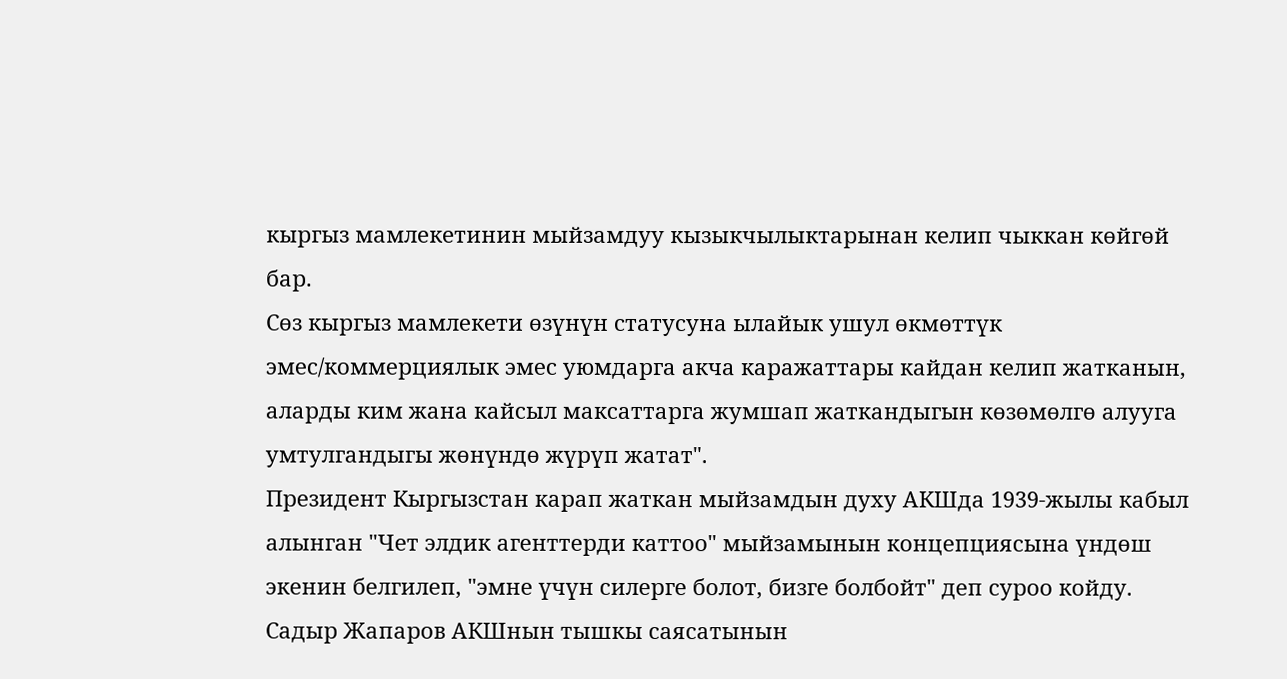кыргыз мамлекетинин мыйзамдуу кызыкчылыктарынан келип чыккан көйгөй бар.
Сөз кыргыз мамлекети өзүнүн статусуна ылайык ушул өкмөттүк эмес/коммерциялык эмес уюмдарга акча каражаттары кайдан келип жатканын, аларды ким жана кайсыл максаттарга жумшап жаткандыгын көзөмөлгө алууга умтулгандыгы жөнүндө жүрүп жатат".
Президент Кыргызстан карап жаткан мыйзамдын духу АКШда 1939-жылы кабыл алынган "Чет элдик агенттерди каттоо" мыйзамынын концепциясына үндөш экенин белгилеп, "эмне үчүн силерге болот, бизге болбойт" деп суроо койду.
Садыр Жапаров АКШнын тышкы саясатынын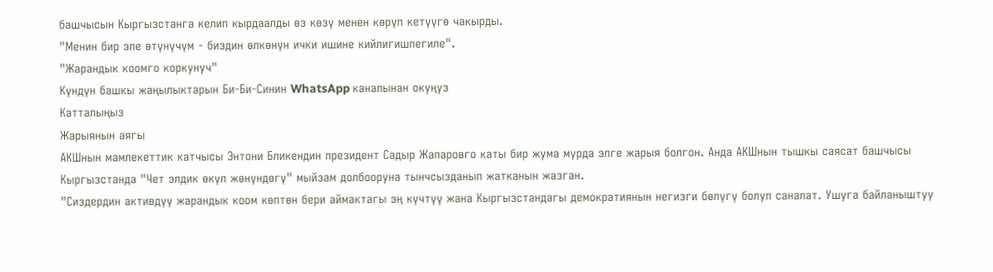башчысын Кыргызстанга келип кырдаалды өз көзү менен көрүп кетүүгө чакырды.
"Менин бир эле өтүнүчүм - биздин өлкөнүн ички ишине кийлигишпегиле".
"Жарандык коомго коркунуч"
Күндүн башкы жаңылыктарын Би-Би-Синин WhatsApp каналынан окуңуз
Катталыңыз
Жарыянын аягы
АКШнын мамлекеттик катчысы Энтони Бликендин президент Садыр Жапаровго каты бир жума мурда элге жарыя болгон. Анда АКШнын тышкы саясат башчысы Кыргызстанда "Чет элдик өкүл жөнүндөгү" мыйзам долбооруна тынчсызданып жатканын жазган.
"Сиздердин активдүү жарандык коом көптөн бери аймактагы эң күчтүү жана Кыргызстандагы демократиянын негизги бөлүгү болуп саналат. Ушуга байланыштуу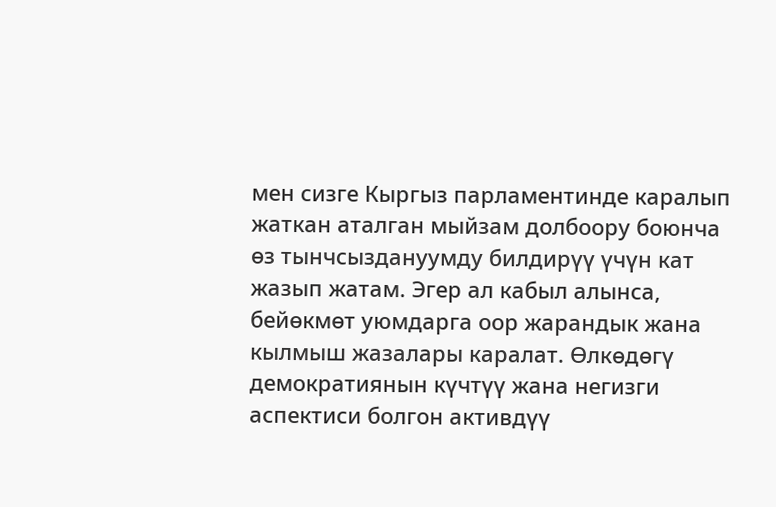мен сизге Кыргыз парламентинде каралып жаткан аталган мыйзам долбоору боюнча өз тынчсыздануумду билдирүү үчүн кат жазып жатам. Эгер ал кабыл алынса, бейөкмөт уюмдарга оор жарандык жана кылмыш жазалары каралат. Өлкөдөгү демократиянын күчтүү жана негизги аспектиси болгон активдүү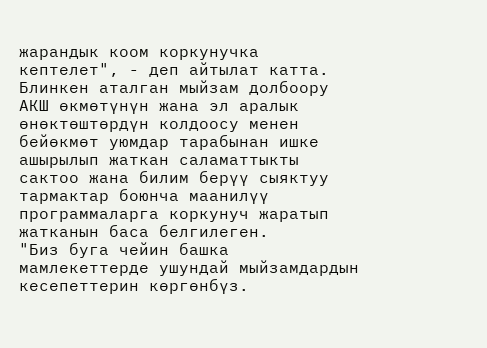жарандык коом коркунучка кептелет", - деп айтылат катта.
Блинкен аталган мыйзам долбоору АКШ өкмөтүнүн жана эл аралык өнөктөштөрдүн колдоосу менен бейөкмөт уюмдар тарабынан ишке ашырылып жаткан саламаттыкты сактоо жана билим берүү сыяктуу тармактар боюнча маанилүү программаларга коркунуч жаратып жатканын баса белгилеген.
"Биз буга чейин башка мамлекеттерде ушундай мыйзамдардын кесепеттерин көргөнбүз.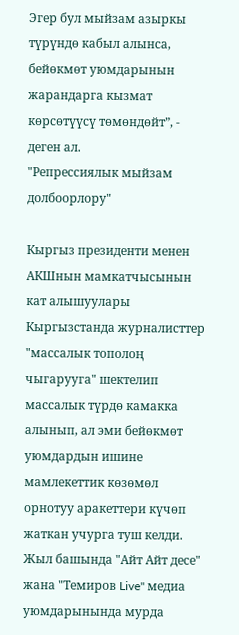Эгер бул мыйзам азыркы түрүндө кабыл алынса, бейөкмөт уюмдарынын жарандарга кызмат көрсөтүүсү төмөндөйт”, - деген ал.
"Репрессиялык мыйзам долбоорлору"

Кыргыз президенти менен АКШнын мамкатчысынын кат алышуулары Кыргызстанда журналисттер "массалык тополоң чыгарууга" шектелип массалык түрдө камакка алынып, ал эми бейөкмөт уюмдардын ишине мамлекеттик көзөмөл орнотуу аракеттери күчөп жаткан учурга туш келди.
Жыл башында "Айт Айт десе" жана "Темиров Live" медиа уюмдарынында мурда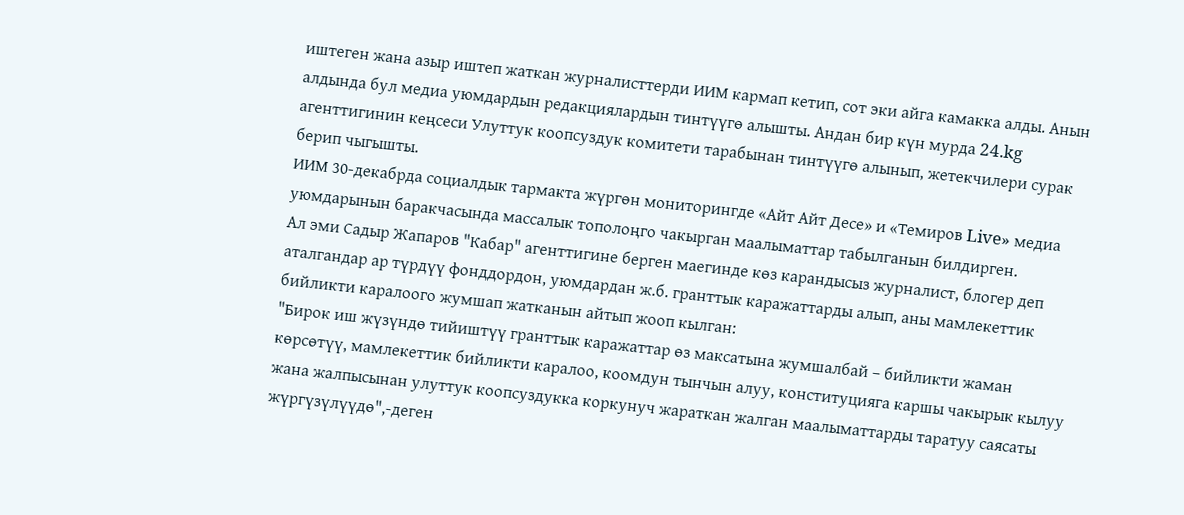иштеген жана азыр иштеп жаткан журналисттерди ИИМ кармап кетип, сот эки айга камакка алды. Анын алдында бул медиа уюмдардын редакциялардын тинтүүгө алышты. Андан бир күн мурда 24.kg агенттигинин кеңсеси Улуттук коопсуздук комитети тарабынан тинтүүгө алынып, жетекчилери сурак берип чыгышты.
ИИМ 30-декабрда социалдык тармакта жүргөн мониторингде «Айт Айт Десе» и «Темиров Live» медиа уюмдарынын баракчасында массалык тополоңго чакырган маалыматтар табылганын билдирген.
Ал эми Садыр Жапаров "Кабар" агенттигине берген маегинде көз карандысыз журналист, блогер деп аталгандар ар түрдүү фонддордон, уюмдардан ж.б. гранттык каражаттарды алып, аны мамлекеттик бийликти каралоого жумшап жатканын айтып жооп кылган:
"Бирок иш жүзүндө тийиштүү гранттык каражаттар өз максатына жумшалбай – бийликти жаман көрсөтүү, мамлекеттик бийликти каралоо, коомдун тынчын алуу, конституцияга каршы чакырык кылуу жана жалпысынан улуттук коопсуздукка коркунуч жараткан жалган маалыматтарды таратуу саясаты жүргүзүлүүдө",-деген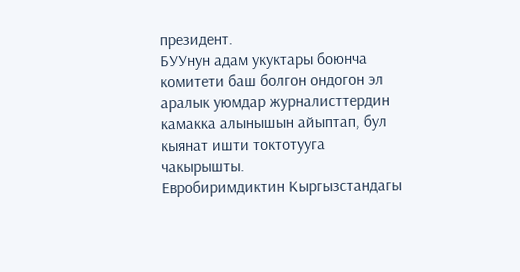президент.
БУУнун адам укуктары боюнча комитети баш болгон ондогон эл аралык уюмдар журналисттердин камакка алынышын айыптап, бул кыянат ишти токтотууга чакырышты.
Евробиримдиктин Кыргызстандагы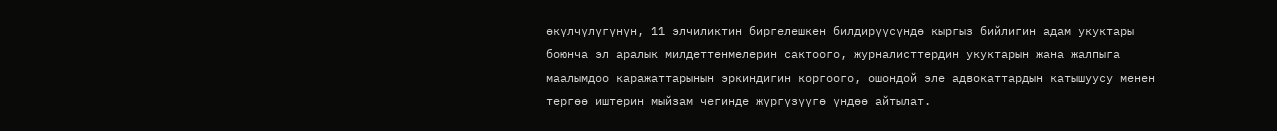өкүлчүлүгүнүн, 11 элчиликтин биргелешкен билдирүүсүндө кыргыз бийлигин адам укуктары боюнча эл аралык милдеттенмелерин сактоого, журналисттердин укуктарын жана жалпыга маалымдоо каражаттарынын эркиндигин коргоого, ошондой эле адвокаттардын катышуусу менен тергөө иштерин мыйзам чегинде жүргүзүүгө үндөө айтылат.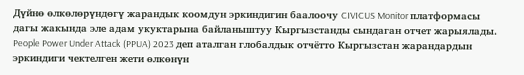Дүйнө өлкөлөрүндөгү жарандык коомдун эркиндигин баалоочу CIVICUS Monitor платформасы дагы жакында эле адам укуктарына байланыштуу Кыргызстанды сындаган отчет жарыялады.
People Power Under Attack (PPUA) 2023 деп аталган глобалдык отчётто Кыргызстан жарандардын эркиндиги чектелген жети өлкөнүн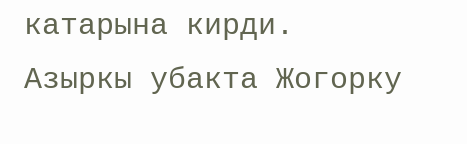катарына кирди.
Азыркы убакта Жогорку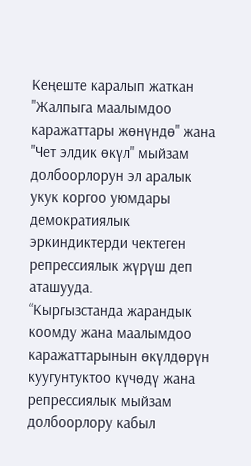Кеңеште каралып жаткан "Жалпыга маалымдоо каражаттары жөнүндө" жана "Чет элдик өкүл" мыйзам долбоорлорун эл аралык укук коргоо уюмдары демократиялык эркиндиктерди чектеген репрессиялык жүрүш деп аташууда.
“Кыргызстанда жарандык коомду жана маалымдоо каражаттарынын өкүлдөрүн куугунтуктоо күчөдү жана репрессиялык мыйзам долбоорлору кабыл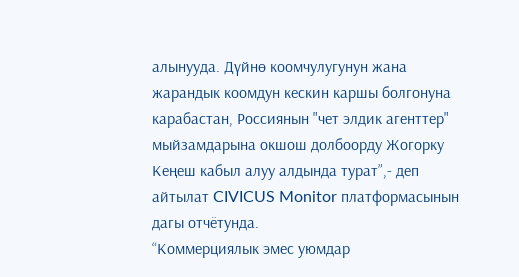алынууда. Дүйнө коомчулугунун жана жарандык коомдун кескин каршы болгонуна карабастан, Россиянын "чет элдик агенттер" мыйзамдарына окшош долбоорду Жогорку Кеңеш кабыл алуу алдында турат”,- деп айтылат CIVICUS Monitor платформасынын дагы отчётунда.
“Коммерциялык эмес уюмдар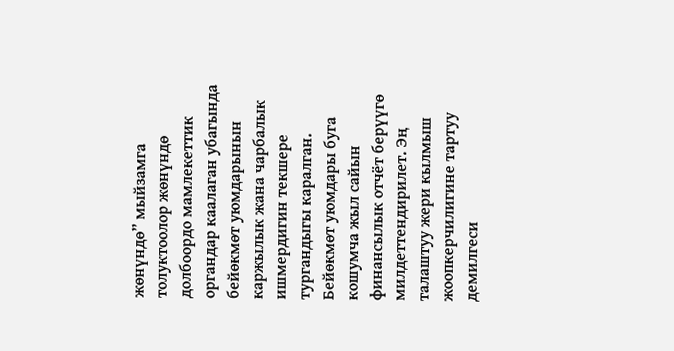жөнүндө” мыйзамга толуктоолор жөнүндө долбоордо мамлекеттик органдар каалаган убагында бейөкмөт уюмдарынын каржылык жана чарбалык ишмердигин текшере тургандыгы каралган.
Бейөкмөт уюмдары буга кошумча жыл сайын финансылык отчёт берүүгө милдеттендирилет. Эң талаштуу жери кылмыш жоопкерчилигине тартуу демилгеси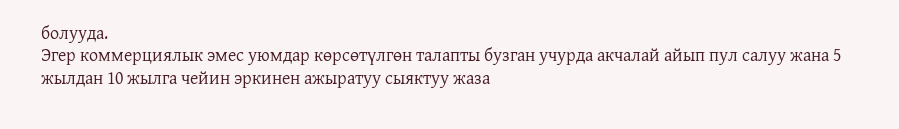болууда.
Эгер коммерциялык эмес уюмдар көрсөтүлгөн талапты бузган учурда акчалай айып пул салуу жана 5 жылдан 10 жылга чейин эркинен ажыратуу сыяктуу жаза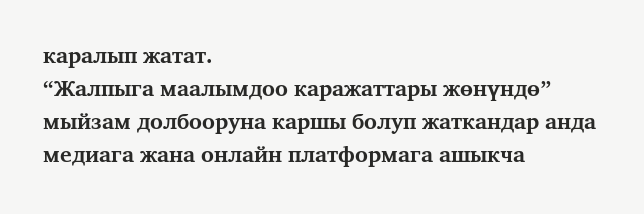каралып жатат.
“Жалпыга маалымдоо каражаттары жөнүндө” мыйзам долбооруна каршы болуп жаткандар анда медиага жана онлайн платформага ашыкча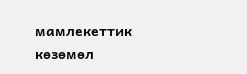мамлекеттик көзөмөл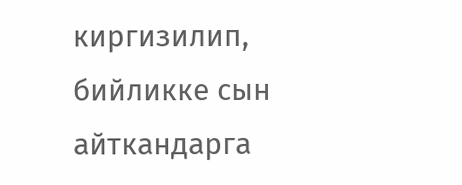киргизилип, бийликке сын айткандарга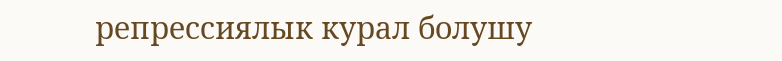репрессиялык курал болушу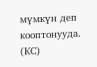мүмкүн деп кооптонууда. (КС)